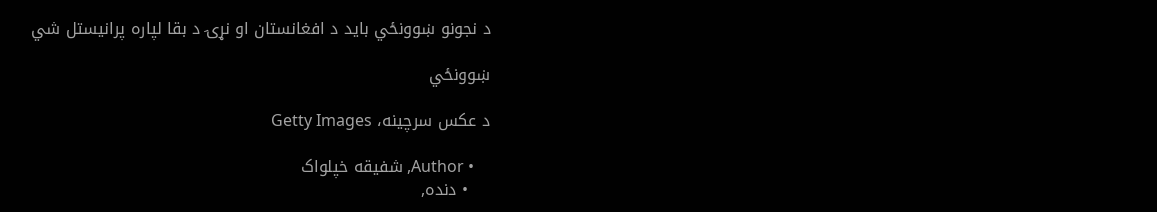د نجونو ښوونځي باید د افغانستان او نړۍ د بقا لپاره پرانیستل شي

ښوونځي

د عکس سرچینه، Getty Images

    • Author, شفیقه خپلواک
    • دنده,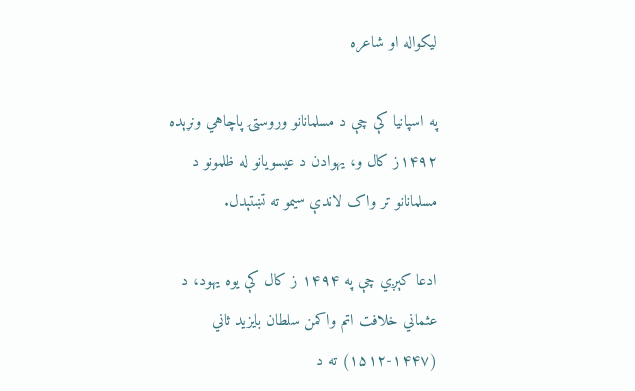لیکواله او شاعره

په اسپانیا کې چې د مسلمانانو وروستۍ پاچاهي ونړېده ۱۴۹۲ز کال و، یهوادن د عیسویانو له ظلمونو د مسلمانانو تر واک لاندې سیمو ته تښتېدل.

ادعا کېږي‌ چې په ۱۴۹۴ ز کال کې یوه یهود، د عثماني خلافت اتم واکمن سلطان بایزید ثاني (۱۴۴۷-۱۵۱۲) ته د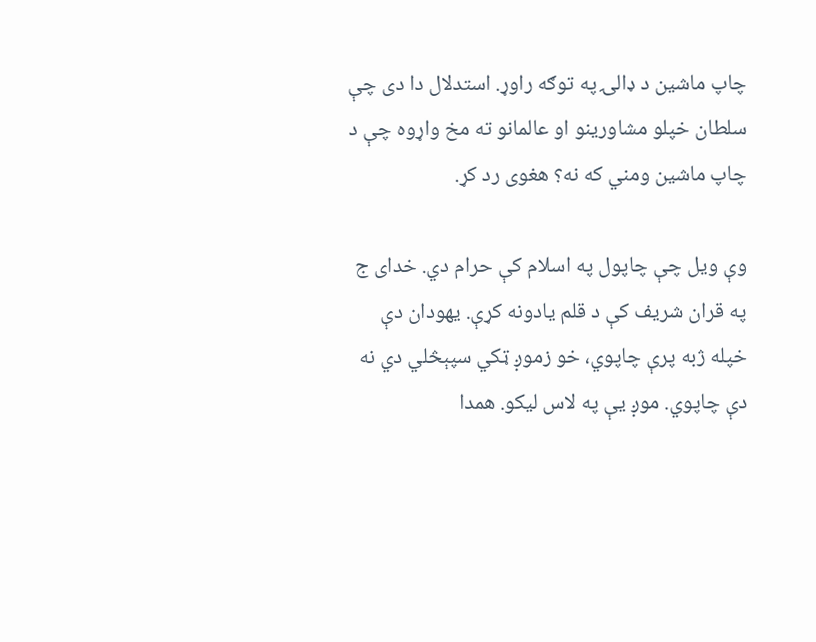چاپ ماشین د ډالۍ په توګه راوړ. استدلال دا دی چې سلطان خپلو مشاورینو او عالمانو ته مخ واړوه چې د چاپ ماشین ومني که نه؟ هغوی رد کړ.

وې ویل چې چاپول په اسلام کې حرام دي. خدای ج په قران شریف کې د قلم یادونه کړې. یهودان دې خپله ژبه پرې چاپوي، خو زموږ ټکي سپېڅلي دي‌ نه دې چاپوي. موږ یې په لاس لیکو. همدا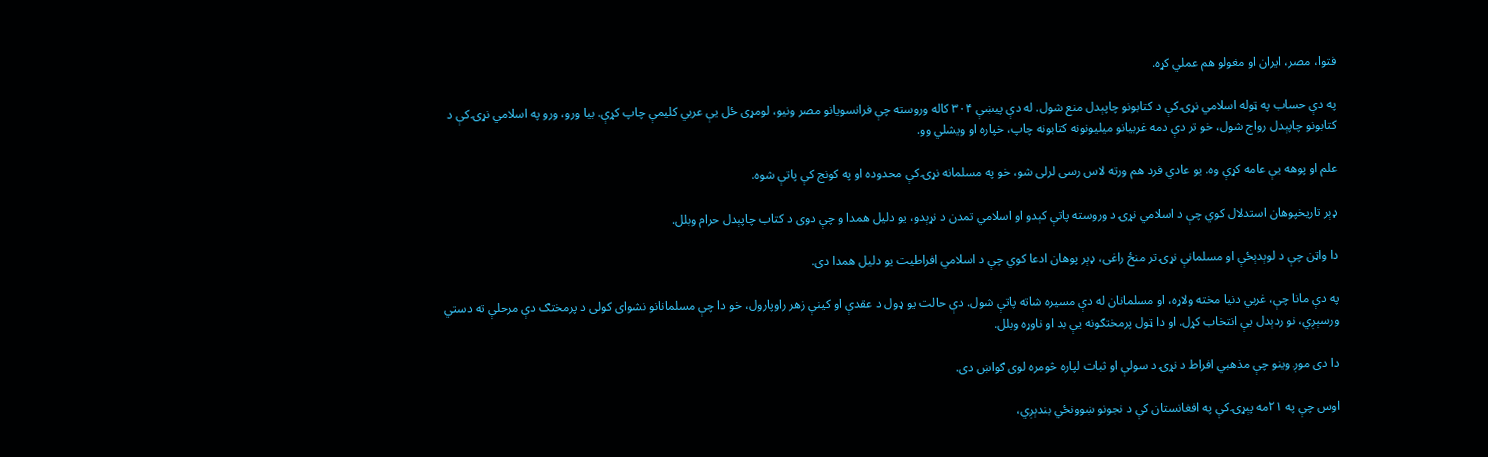فتوا، مصر، ایران او مغولو هم عملي کړه.

په دې حساب په ټوله اسلامي نړۍ کې د کتابونو چاپېدل منع شول. له دې پیښې ۳۰۴ کاله وروسته چې فرانسویانو مصر ونیو، لومړی ځل یې عربي کلیمې چاپ کړې. بیا ورو، ورو په اسلامي نړۍ کې د کتابونو چاپېدل رواج شول، خو تر دې دمه غربیانو میلیونونه کتابونه چاپ، خپاره او ویشلي وو.

علم او پوهه یې عامه کړې وه. یو عادي فرد هم ورته لاس رسی لرلی شو، خو په مسلمانه نړۍ کې محدوده او په کونج کې پاتې شوه.

ډېر تاریخپوهان استدلال کوي چې د اسلامي نړۍ د وروسته پاتې کېدو او اسلامي تمدن د نړېدو، یو دلیل همدا و چې دوی د کتاب چاپېدل حرام وبلل.

دا واټن چې د لوېدېځې او مسلمانې نړۍ تر منځ راغی، ډېر پوهان ادعا کوي چې د اسلامي افراطیت یو دلیل همدا دی.

په دې مانا چې، غربي دنیا مخته ولاړه، او مسلمانان له دې مسیره شاته پاتې شول. دې حالت یو ډول د عقدې او کینې زهر راوپارول، خو دا چې مسلمانانو نشوای کولی د پرمختګ دې مرحلې ته دستي ورسېږي، نو ردېدل یې انتخاب کړل. او دا ټول پرمختګونه یې بد او ناوړه وبلل.

دا دی موږ وینو چې مذهبي افراط د نړۍ د سولې او ثبات لپاره څومره لوی ګواښ دی.

اوس چې په ۲۱مه پېړۍ کې په افغانستان کې د نجونو ښوونځي بندېږي،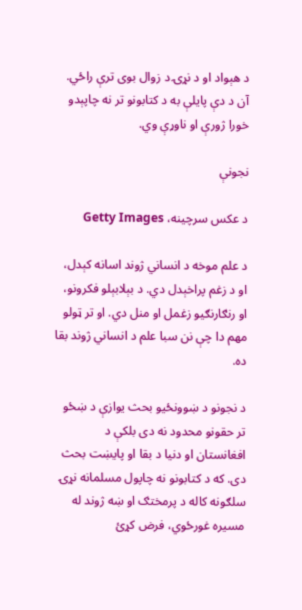د هېواد او د نړۍ د زوال بوی ترې راځي. آن د دې پایلې به د کتابونو تر نه چاپېدو خورا ژورې او ناوړې وي.

نجونې

د عکس سرچینه، Getty Images

د علم موخه د انساني ژوند اسانه کېدل، او د زغم پراخېدل دي. د بېلابېلو فکرونو، او رنګارنګیو زغمل او منل دي. او تر ټولو مهم دا چې نن سبا علم د انساني ژوند بقا ده.

د نجونو د ښوونځيو بحث یوازې د ښځو تر حقونو محدود نه دی بلکې د افغانستان او دنیا د بقا او پایښت بحث دی. که د کتابونو نه چاپول مسلمانه نړۍ سلګونه کاله د پرمختګ او ښه ژوند له مسیره غورځوي، فرض کړئ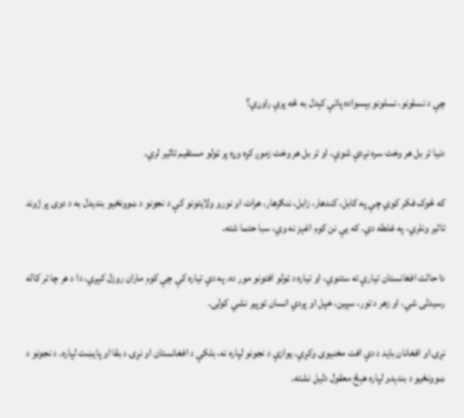چې د نسلونو، نسلونو بېسواده پاتې کېدل به څه پرې راوړي؟

دنیا تر بل هر وخت سره نږدې شوې، او تر بل هر وخت زموږ کړه وړه پر ټولو مستقیم تاثیر لري.

که څوک فکر کوي چې په کابل، کندهار، زابل، ننګرهار، هرات او نورو ولایتونو کې د نجونو د ښوونځیو بندیدل به د دوی پر ژوند تاثیر ونلري، په غلطه دي. که یې نن کوم اغېز نه وي، سبا حتما شته.

دا حالت افغانستان تیارې ته ستنوي، او تیاره د ټولو افتونو مور ده. په دې تیاره کې چې کوم ماران روزل کېږي، دا د هر چا تر کاله رسیدلی شي، او زهر د تور، سپین، خپل او پردي انسان توپیر نشي کولی.

نړۍ او افغانان باید د دې افت مخنیوی وکړي. یوازې د نجونو لپاره نه، بلکې د افغانستان او نړۍ د بقا او پایښت لپاره. د نجونو د ښوونځیو د بندېدو لپاره هېڅ معقول دلیل نشته.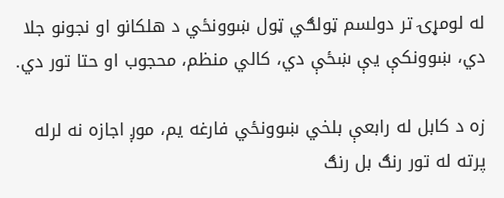له لومړۍ تر دولسم ټولګي ټول ښوونځي د هلکانو او نجونو جلا دي، ښوونکې یې ښځې دي، کالي منظم، محجوب او حتا تور دي.

زه د کابل له رابعې بلخي ښوونځي فارغه یم، موږ اجازه نه لرله پرته له تور رنګ بل رنګ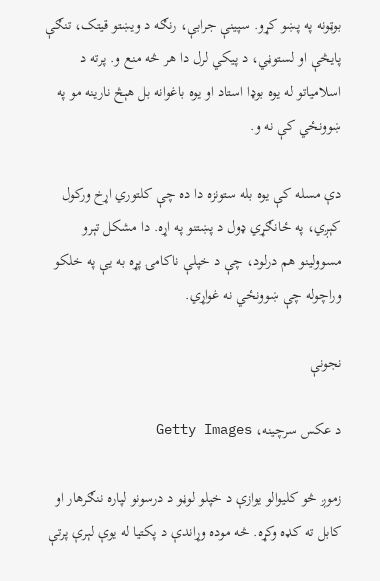بوټونه په پښو کړو. سپینې جرابې، رنګه د ویښتو قیتک، تنګې پایڅې او لستوڼي، د پیکي لرل دا هر څه منع و. پرته د اسلامیاتو له یوه بوډا استاد او یوه باغوانه بل هېڅ نارینه مو په ښوونځي کې نه و.

دې مسله کې یوه بله ستونزه دا ده چې کلتوري اړخ ورکول کېږي، په ځانګړي ډول د پښتنو په اړه. دا مشکل تېرو مسوولینو هم درلود، چې د خپلې ناکامۍ پړه به یې په خلکو وراچوله چې ښوونځي نه غواړي.

نجونې

د عکس سرچینه، Getty Images

زموږ څو کلیوالو یوازې د خپلو لوڼو د درسونو لپاره ننګرهار او کابل ته کډه وکړه. څه موده وړاندې د پکتیا له یوې لېرې پرتې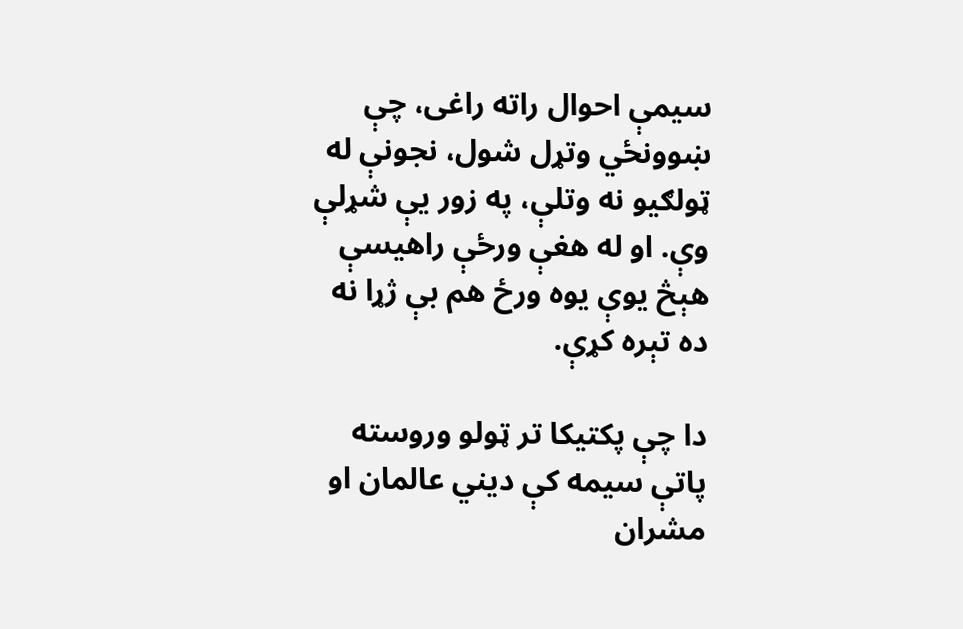سیمې احوال راته راغی، چې ښوونځي وتړل شول، نجونې له ټولګیو نه وتلې، په زور یې شړلې وې. او له هغې ورځې راهیسې هېڅ یوې یوه ورځ هم بې ژړا نه ده تېره کړې.

دا چې پکتیکا تر ټولو وروسته پاتې سیمه کې دیني عالمان او مشران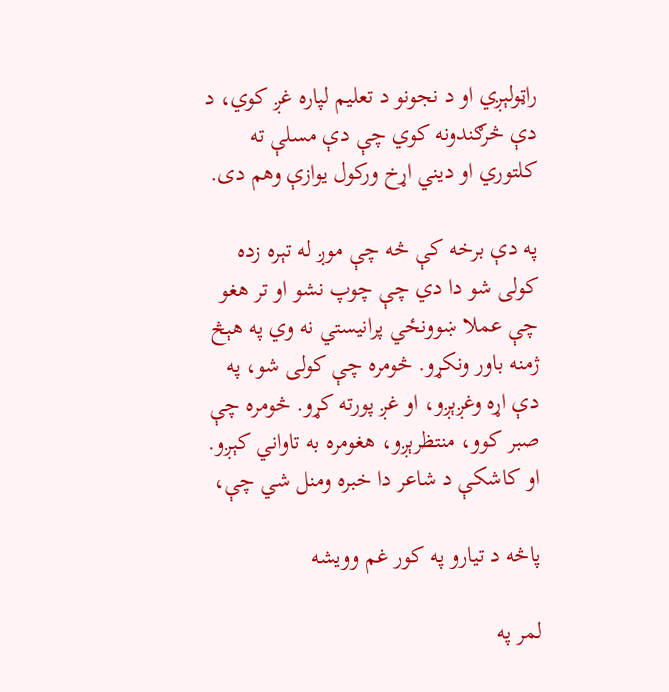راټولېږي او د نجونو د تعلیم لپاره غږ کوي، د دې څرګندونه کوي چې دې مسلې ته کلتوري او دیني اړخ ورکول یوازې وهم دی.

په دې برخه کې څه چې موږ له تېره زده کولی شو دا دي چې چوپ نشو او تر هغو چې عملا ښوونځي پرانیستي نه وي په هېڅ ژمنه باور ونکړو. څومره چې کولی شو،‌ په دې اړه وغږېږو، او غږ پورته کړو. څومره چې صبر کوو، منتظرېږو، هغومره به تاواني کېږو. او کاشکې د شاعر دا خبره ومنل شي چې،

پاڅه د تیارو په کور غم وویشه

لمر په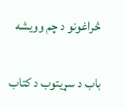څراغونو د چم وویشه

باب د سړیتوب د کتاب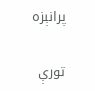پرانېزه

تورې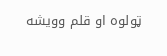ټولوه او قلم وویشه